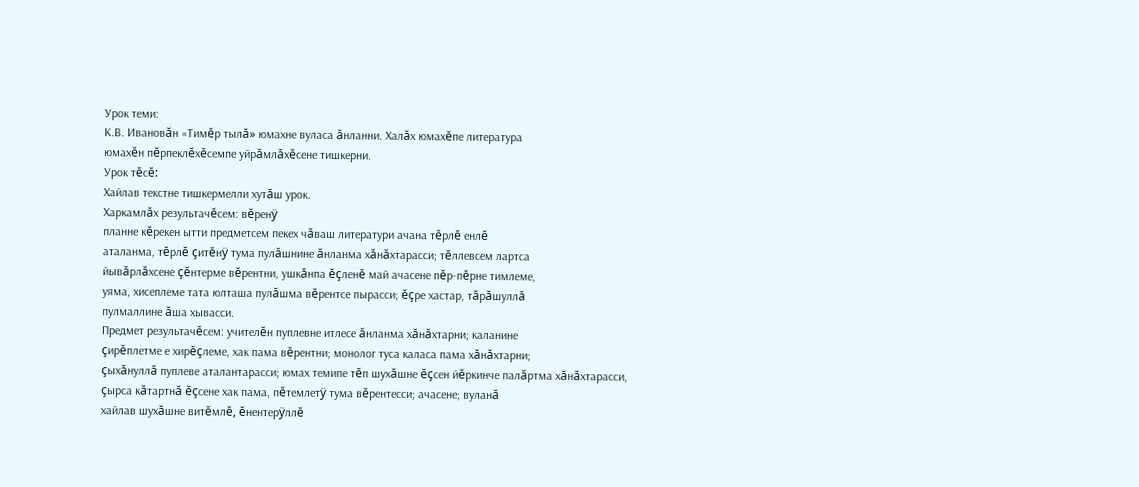Урок теми:
К.В. Ивановăн «Тимĕр тылă» юмахне вуласа ăнланни. Халăх юмахĕпе литература
юмахĕн пĕрпеклĕхĕсемпе уйрăмлăхĕсене тишкерни.
Урок тĕсĕ:
Хайлав текстне тишкермелли хутăш урок.
Харкамлăх результачĕсем: вĕренÿ
планне кĕрекен ытти предметсем пекех чăваш литератури ачана тĕрлĕ енлĕ
аталанма, тĕрлĕ çитĕнÿ тума пулăшнине ăнланма хăнăхтарасси; тĕллевсем лартса
йывăрлăхсене çĕнтерме вĕрентни, ушкăнпа ĕçленĕ май ачасене пĕр-пĕрне тимлеме,
уяма, хисеплеме тата юлташа пулăшма вĕрентсе пырасси; ĕçре хастар, тăрăшуллă
пулмаллине ăша хывасси.
Предмет результачĕсем: учителĕн пуплевне итлесе ăнланма хăнăхтарни; каланине
çирĕплетме е хирĕçлеме, хак пама вĕрентни; монолог туса каласа пама хăнăхтарни;
çыхăнуллă пуплеве аталантарасси; юмах темипе тĕп шухăшне ĕçсен йĕркинче палăртма хăнăхтарасси,
çырса кăтартнă ĕçсене хак пама, пĕтемлетÿ тума вĕрентесси; ачасене; вуланă
хайлав шухăшне витĕмлĕ, ĕнентерÿллĕ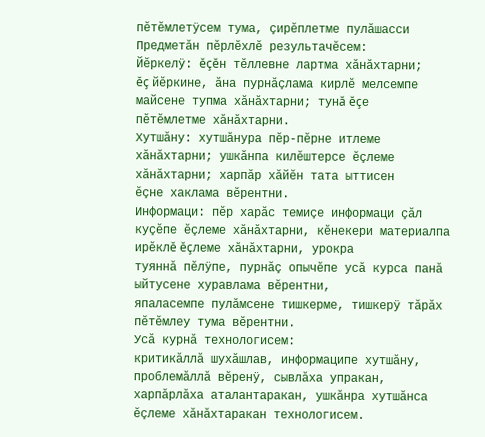пĕтĕмлетÿсем тума, çирĕплетме пулăшасси
Предметăн пĕрлĕхлĕ результачĕсем:
Йĕркелÿ: ĕçĕн тĕллевне лартма хăнăхтарни;
ĕç йĕркине, ăна пурнăçлама кирлĕ мелсемпе майсене тупма хăнăхтарни; тунă ĕçе
пĕтĕмлетме хăнăхтарни.
Хутшăну: хутшăнура пĕр-пĕрне итлеме
хăнăхтарни; ушкăнпа килĕштерсе ĕçлеме хăнăхтарни; харпăр хăйĕн тата ыттисен
ĕçне хаклама вĕрентни.
Информаци: пĕр харăс темиçе информаци çăл
куçĕпе ĕçлеме хăнăхтарни, кĕнекери материалпа ирĕклĕ ĕçлеме хăнăхтарни, урокра
туяннă пĕлÿпе, пурнăç опычĕпе усă курса панă ыйтусене хуравлама вĕрентни,
япаласемпе пулăмсене тишкерме, тишкерÿ тăрăх пĕтĕмлеу тума вĕрентни.
Усă курнă технологисем:
критикăллă шухăшлав, информаципе хутшăну, проблемăллă вĕренÿ, сывлăха упракан,
харпăрлăха аталантаракан, ушкăнра хутшăнса ĕçлеме хăнăхтаракан технологисем.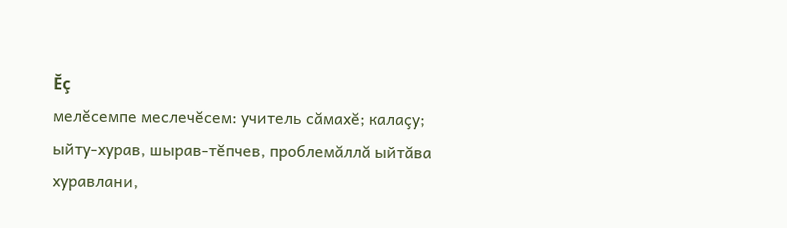Ĕç
мелĕсемпе меслечĕсем: учитель сăмахĕ; калаçу;
ыйту-хурав, шырав-тĕпчев, проблемăллă ыйтăва хуравлани,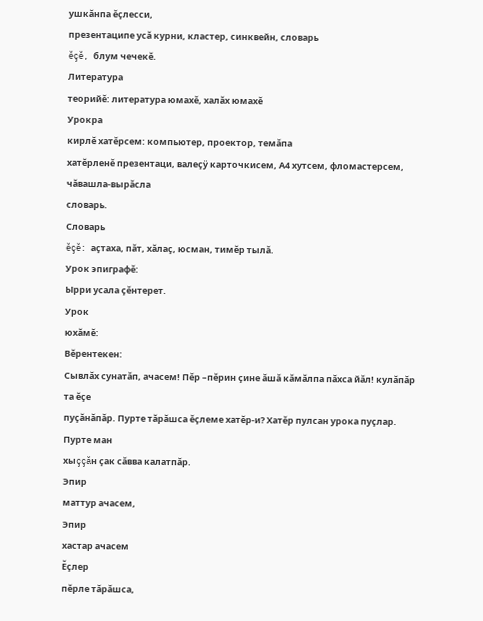ушкăнпа ĕçлесси,
презентаципе усă курни, кластер, синквейн, словарь
ĕçĕ, блум чечекĕ.
Литература
теорийĕ: литература юмахĕ, халăх юмахĕ
Урокра
кирлĕ хатĕрсем: компьютер, проектор, темăпа
хатĕрленĕ презентаци, валеçÿ карточкисем, А4 хутсем, фломастерсем, чăвашла-вырăсла
словарь.
Словарь
ĕçĕ: аçтаха, пăт, хăлаç, юсман, тимĕр тылă.
Урок эпиграфĕ:
Ырри усала çĕнтерет.
Урок
юхăмĕ:
Вĕрентекен:
Сывлăх сунатăп, ачасем! Пĕр –пĕрин çине ăшă кăмăлпа пăхса йăл! кулăпăр та ĕçе
пуçăнăпăр. Пурте тăрăшса ĕçлеме хатĕр-и? Хатĕр пулсан урока пуçлар. Пурте ман
хыççăн çак сăвва калатпăр.
Эпир
маттур ачасем,
Эпир
хастар ачасем
Ĕçлер
пĕрле тăрăшса,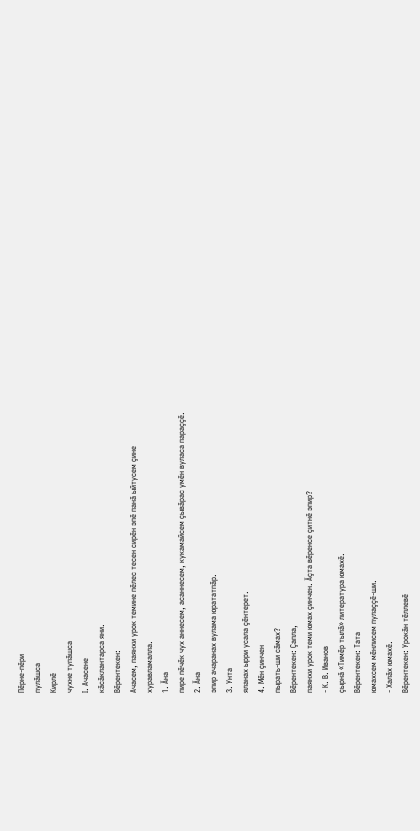Пĕрне-пĕри
пулăшса
Кирлĕ
чухне тупăшса
I. Ачасене
кăсăклантарса яни.
Вĕрентекен:
Ачасем, паянхи урок темине пĕлес тесен сирĕн эпĕ панă ыйтусем çине
хуравламалла.
1. Ăна
пире пĕчĕк чух аннесем, асаннесем, кукамайсем çывăрас умĕн вуласа параççĕ.
2. Ăна
эпир ачаранах вулама юрататпăр.
3. Унта
яланах ырри усала çĕнтерет.
4. Мĕн çинчен
пырать-ши сăмах?
Вĕрентекен: Çапла,
паянхи урок теми юмах çинчен. Ăçта вĕренсе çитнĕ эпир?
- К. В. Иванов
çырнă «Тимĕр тылă» литература юмахĕ.
Вĕрентекен: Тата
юмахсем мĕнлисем пулаççĕ-ши.
- Халăх юмахĕ.
Вĕрентекен: Урокăн тĕллевĕ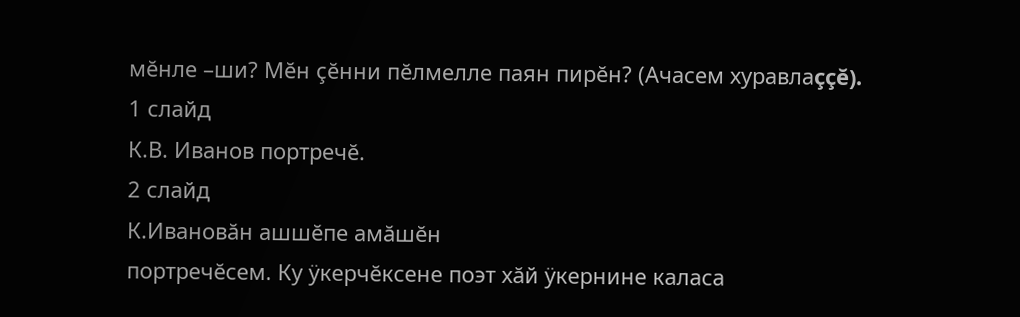мĕнле –ши? Мĕн çĕнни пĕлмелле паян пирĕн? (Ачасем хуравлаççĕ).
1 слайд
К.В. Иванов портречĕ.
2 слайд
К.Ивановăн ашшĕпе амăшĕн
портречĕсем. Ку ÿкерчĕксене поэт хăй ÿкернине каласа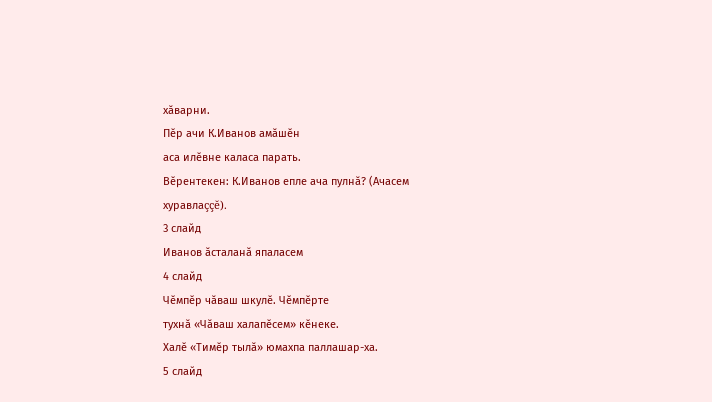хăварни.
Пĕр ачи К.Иванов амăшĕн
аса илĕвне каласа парать.
Вĕрентекен: К.Иванов епле ача пулнă? (Ачасем
хуравлаççĕ).
3 слайд
Иванов ăсталанă япаласем
4 слайд
Чĕмпĕр чăваш шкулĕ. Чĕмпĕрте
тухнă «Чăваш халапĕсем» кĕнеке.
Халĕ «Тимĕр тылă» юмахпа паллашар-ха.
5 слайд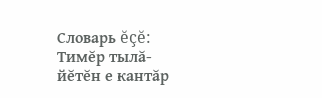Словарь ĕçĕ:
Тимĕр тылă- йĕтĕн е кантăр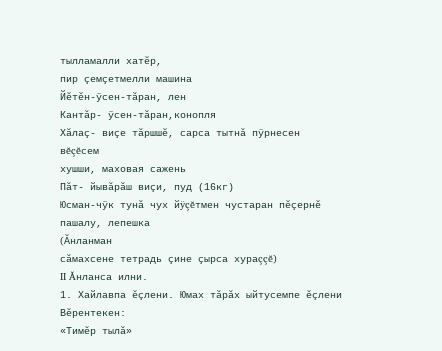тылламалли хатĕр,
пир çемçетмелли машина
Йĕтĕн-ÿсен-тăран, лен
Кантăр- ÿсен-тăран,конопля
Хăлаç- виçе тăршшĕ, сарса тытнă пÿрнесен вĕçĕсем
хушши, маховая сажень
Пăт- йывăрăш виçи, пуд (16кг)
Юсман-чÿк тунă чух йÿçĕтмен чустаран пĕçернĕ
пашалу, лепешка
(Ăнланман
сăмахсене тетрадь çине çырса хураççĕ)
II Ăнланса илни.
1. Хайлавпа ĕçлени. Юмах тăрăх ыйтусемпе ĕçлени
Вĕрентекен:
«Тимĕр тылă»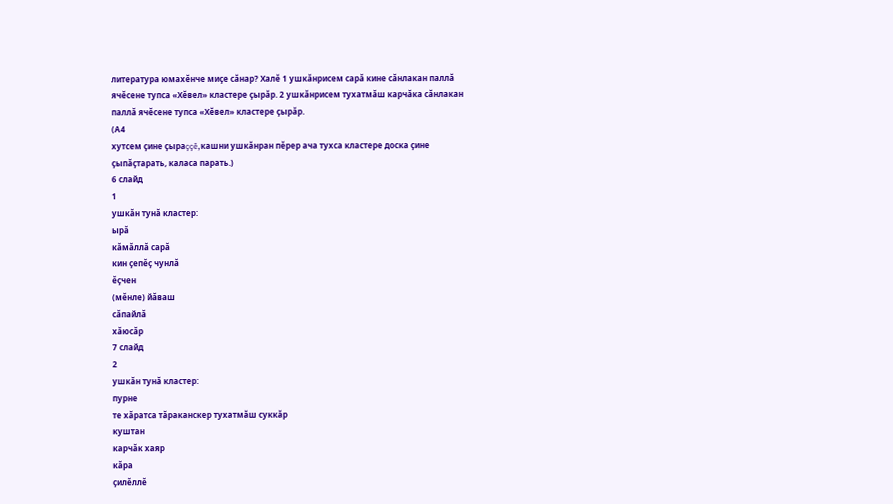литература юмахĕнче миçе сăнар? Халĕ 1 ушкăнрисем сарă кине сăнлакан паллă
ячĕсене тупса «Хĕвел» кластере çырăр. 2 ушкăнрисем тухатмăш карчăка сăнлакан
паллă ячĕсене тупса «Хĕвел» кластере çырăр.
(А4
хутсем çине çыраççĕ,кашни ушкăнран пĕрер ача тухса кластере доска çине
çыпăçтарать, каласа парать.)
6 слайд
1
ушкăн тунă кластер:
ырă
кăмăллă сарă
кин çепĕç чунлă
ĕçчен
(мĕнле) йăваш
сăпайлă
хăюсăр
7 слайд
2
ушкăн тунă кластер:
пурне
те хăратса тăраканскер тухатмăш суккăр
куштан
карчăк хаяр
кăра
çилĕллĕ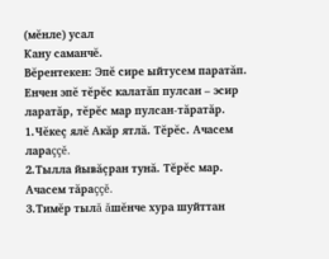(мĕнле) усал
Кану саманчĕ.
Вĕрентекен: Эпĕ сире ыйтусем паратăп. Енчен эпĕ тĕрĕс калатăп пулсан – эсир
ларатăр, тĕрĕс мар пулсан-тăратăр.
1.Чĕкеç ялĕ Акăр ятлă. Тĕрĕс. Ачасем лараççĕ.
2.Тылла йывăçран тунă. Тĕрĕс мар. Ачасем тăраççĕ.
3.Тимĕр тылă ăшĕнче хура шуйттан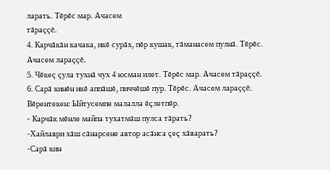ларать. Тĕрĕс мар. Ачасем
тăраççĕ.
4. Карчăкăн качака, икĕ сурăх, пĕр кушак, тăманасем пулнă. Тĕрĕс.
Ачасем лараççĕ.
5. Чĕкеç çула тухнă чух 4 юсман илет. Тĕрĕс мар. Ачасем тăраççĕ.
6. Сарă кинĕн икĕ аппăшĕ, пиччĕшĕ пур. Тĕрĕс. Ачасем лараççĕ.
Вĕрентекен: Ыйтусемпе малалла ĕçлетпĕр.
- Карчăк мĕнле майпа тухатмăш пулса тăрать?
-Хайлаври хăш сăнарсене автор асăнса çеç хăварать?
-Сарă кин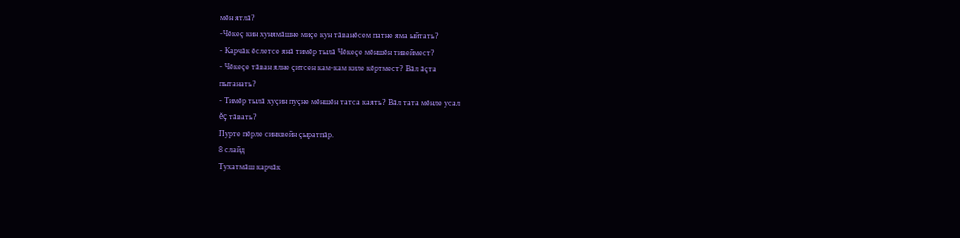мĕн ятлă?
-Чĕкеç кин хунямăшне миçе кун тăванĕсем патне яма ыйтать?
- Карчăк ĕслетсе янă тимĕр тылă Чĕкеçе мĕншĕн тивеймест?
- Чĕкеçе тăван ялне çитсен кам-кам киле кĕртмест? Вăл ăçта
пытанать?
- Тимĕр тылă хуçин пуçне мĕншĕн татса каять? Вăл тата мĕнле усал
ĕç тăвать?
Пурте пĕрле синквейн çыратпăр.
8 слайд
Тухатмăш карчăк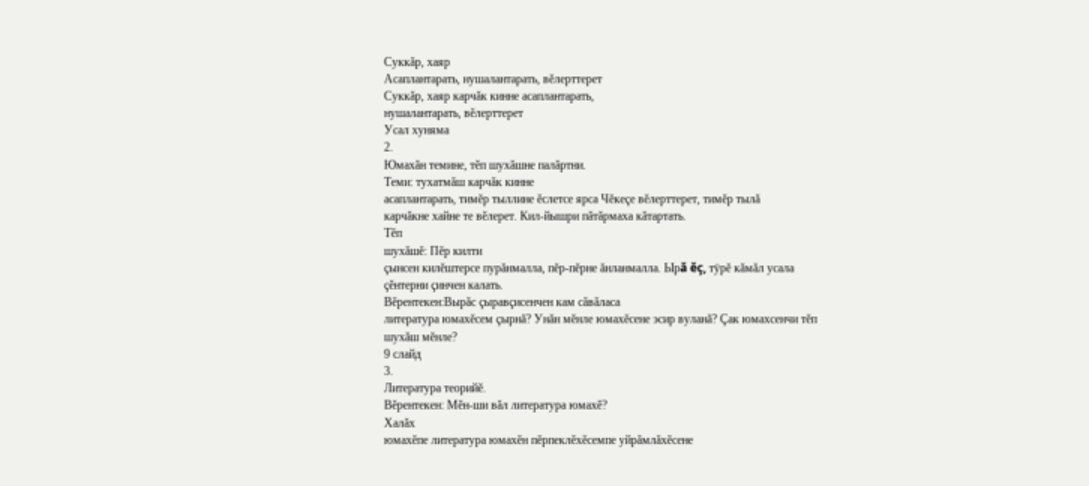Суккăр, хаяр
Асаплантарать, нушалантарать, вĕлерттерет
Суккăр, хаяр карчăк кинне асаплантарать,
нушалантарать, вĕлерттерет
Усал хуняма
2.
Юмахăн темине, тĕп шухăшне палăртни.
Теми: тухатмăш карчăк кинне
асаплантарать, тимĕр тыллине ĕслетсе ярса Чĕкеçе вĕлерттерет, тимĕр тылă
карчăкне хайне те вĕлерет. Кил-йышри пăтăрмаха кăтартать.
Тĕп
шухăшĕ: Пĕр килти
çынсен килĕштерсе пурăнмалла, пĕр-пĕрне ăнланмалла. Ырă ĕç, тÿрĕ кăмăл усала
çĕнтерни çинчен калать.
Вĕрентекен:Вырăс çыравçисенчен кам сăвăласа
литература юмахĕсем çырнă? Унăн мĕнле юмахĕсене эсир вуланă? Çак юмахсенчи тĕп
шухăш мĕнле?
9 слайд
3.
Литература теорийĕ.
Вĕрентекен: Мĕн-ши вăл литература юмахĕ?
Халăх
юмахĕпе литература юмахĕн пĕрпеклĕхĕсемпе уйрăмлăхĕсене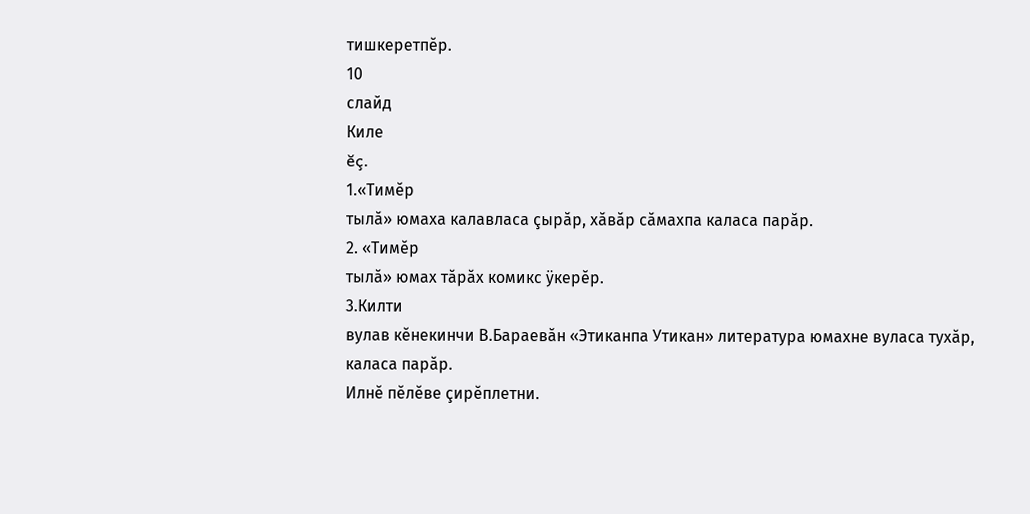тишкеретпĕр.
10
слайд
Киле
ĕç.
1.«Тимĕр
тылă» юмаха калавласа çырăр, хăвăр сăмахпа каласа парăр.
2. «Тимĕр
тылă» юмах тăрăх комикс ÿкерĕр.
3.Килти
вулав кĕнекинчи В.Бараевăн «Этиканпа Утикан» литература юмахне вуласа тухăр,
каласа парăр.
Илнĕ пĕлĕве çирĕплетни.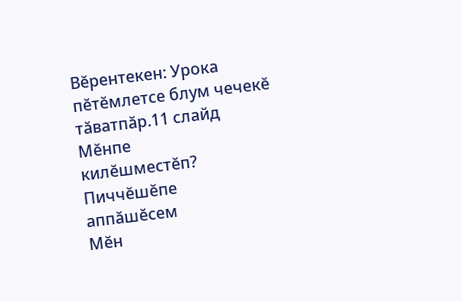Вĕрентекен: Урока
пĕтĕмлетсе блум чечекĕ тăватпăр.11 слайд
Мĕнпе
килĕшместĕп?
Пиччĕшĕпе
аппăшĕсем
Мĕн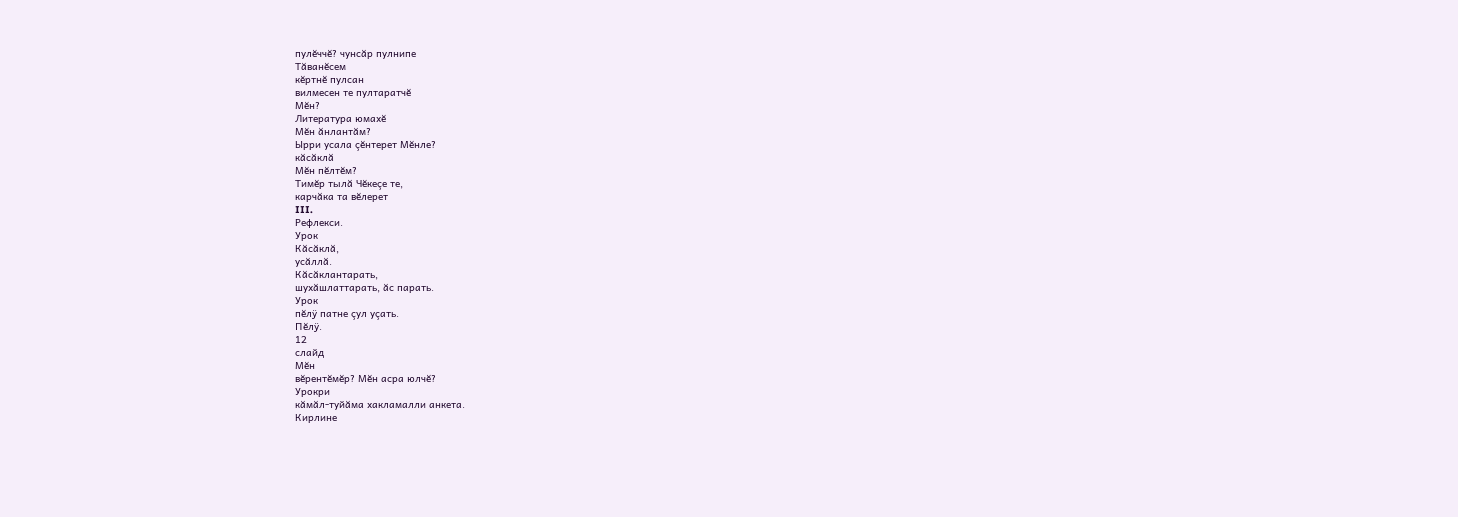пулĕччĕ? чунсăр пулнипе
Тăванĕсем
кĕртнĕ пулсан
вилмесен те пултаратчĕ
Мĕн?
Литература юмахĕ
Мĕн ăнлантăм?
Ырри усала çĕнтерет Мĕнле?
кăсăклă
Мĕн пĕлтĕм?
Тимĕр тылă Чĕкеçе те,
карчăка та вĕлерет
III.
Рефлекси.
Урок
Кăсăклă,
усăллă.
Кăсăклантарать,
шухăшлаттарать, ăс парать.
Урок
пĕлÿ патне çул уçать.
Пĕлÿ.
12
слайд
Мĕн
вĕрентĕмĕр? Мĕн асра юлчĕ?
Урокри
кăмăл-туйăма хакламалли анкета.
Кирлине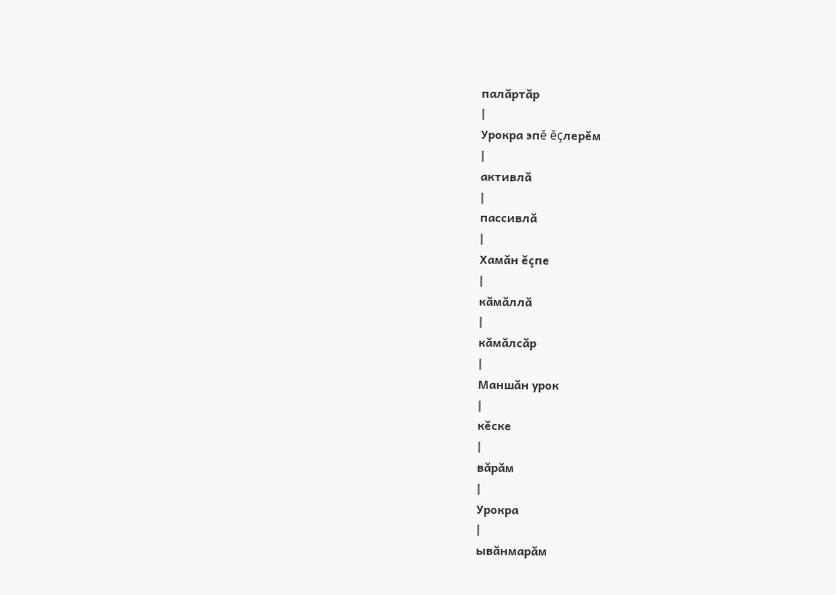палăртăр
|
Урокра эпĕ ĕçлерĕм
|
активлă
|
пассивлă
|
Хамăн ĕçпе
|
кăмăллă
|
кăмăлсăр
|
Маншăн урок
|
кĕске
|
вăрăм
|
Урокра
|
ывăнмарăм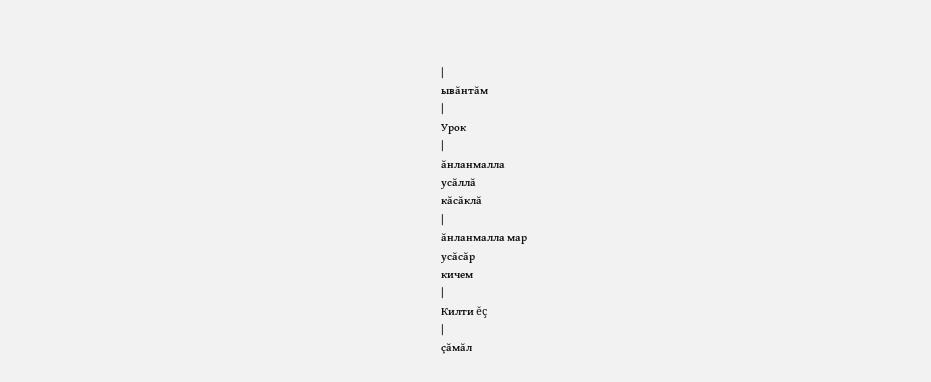|
ывăнтăм
|
Урок
|
ăнланмалла
усăллă
кăсăклă
|
ăнланмалла мар
усăсăр
кичем
|
Килти ĕç
|
çăмăл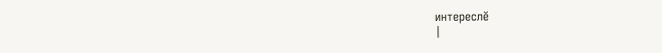интереслĕ
|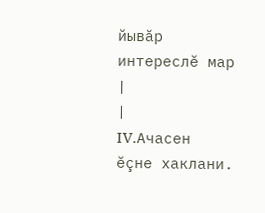йывăр
интереслĕ мар
|
|
IV.Ачасен
ĕçне хаклани.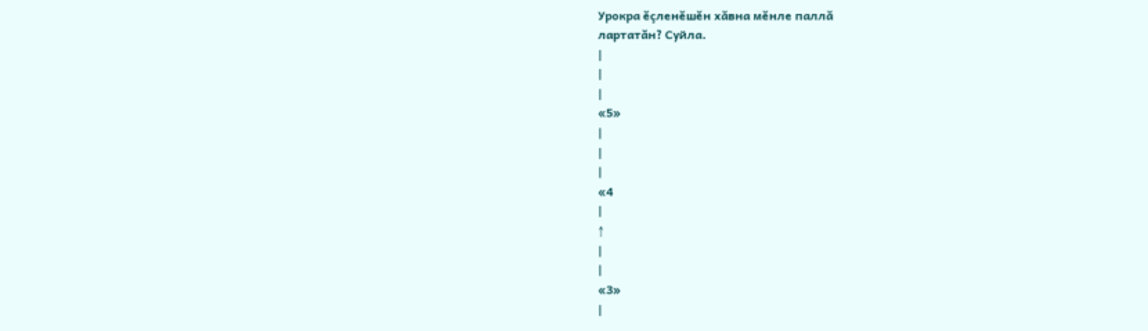Урокра ĕçленĕшĕн хăвна мĕнле паллă
лартатăн? Суйла.
|
|
|
«5»
|
|
|
«4
|
↑
|
|
«3»
|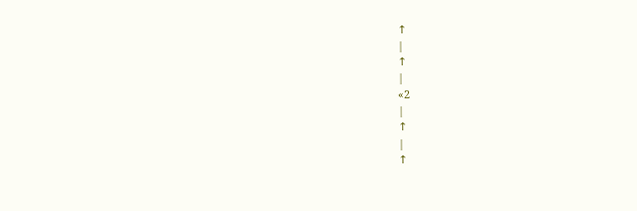↑
|
↑
|
«2
|
↑
|
↑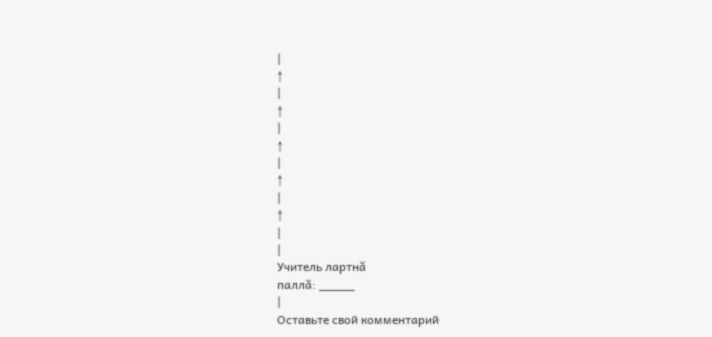|
↑
|
↑
|
↑
|
↑
|
↑
|
|
Учитель лартнă
паллă: _____
|
Оставьте свой комментарий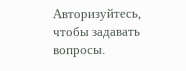Авторизуйтесь, чтобы задавать вопросы.